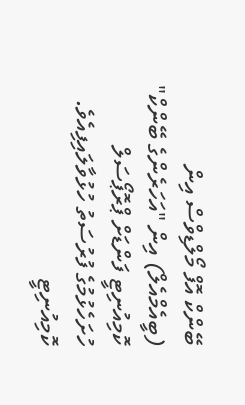ބޭންކް އޮފް މޯލްޑިވްސް އިން (ބީއެމްއެލް) އިން "އަހަރެންގެ ބޭންކް" ކޮމިއުނިޓީ ފަންޑަށް ޕްރޮޕޯސަލް ހުށަހެޅުމުގެ ފުރުސަތު ހުޅުވާލައިފިއެވެ. ކޮމިއުނިޓީ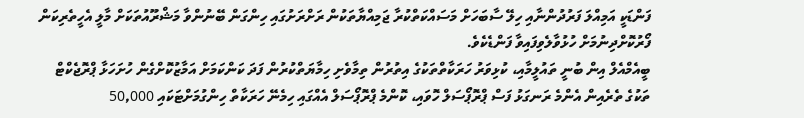ފަންޑަކީ އަމިއްލަ ފަރުދުންނާއި ހިލޭ ސާބަހަށް މަސައްކަތްކުރާ ޖަމިއްޔާތަކުން ރަށްރަށުގައި ހިންގަން ބޭނުންވާ މަޝްރޫއުތަކަށް މާލީ އެހީތެރިކަން ފޯރުކޮށްދިނުމަށް ހުޅުވާލެވިފައިވާ ފަންޑެކެވެ.
ބީއެމްއެލް އިން ބުނީ ތައުލީމާއި، ކުޅިވަރު ހަރަކާތްތަކުގެ އިތުރުން ތިމާވެށި ހިމާޔަތްކުރުން ފަދަ ކަންކަމަށް އަމާޒުކޮށްގެން ހުށަހަޅާ ޕްރޮޖެކްޓް ތަކުގެ ތެރެއިން އެންމެ ރަނގަޅު ފަސް ޕްރޮޕޯސަލް ހޮވައި، ކޮންމެ ޕްރޮޕޯސަލް އެއްގައި ހިމެނޭ ހަރަކާތް ހިންގުމަށްޓަކައި 50,000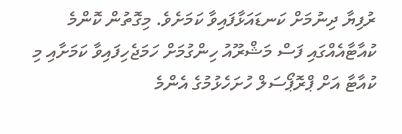ރުފިޔާ ދިނުމަށް ކަނޑައަޅާފައިވާ ކަމަށެވެ. މިގޮތުން ކޮންމެ ކުއާޓާއެއްގައި ފަސް މަޝްރޫއު ހިންގުމަށް ހަމަޖެހިފައިވާ ކަމަށާއި މި ކުއާޓާ އަށް ޕްރޮޕޯސަލް ހުށަހެޅުމުގެ އެންމެ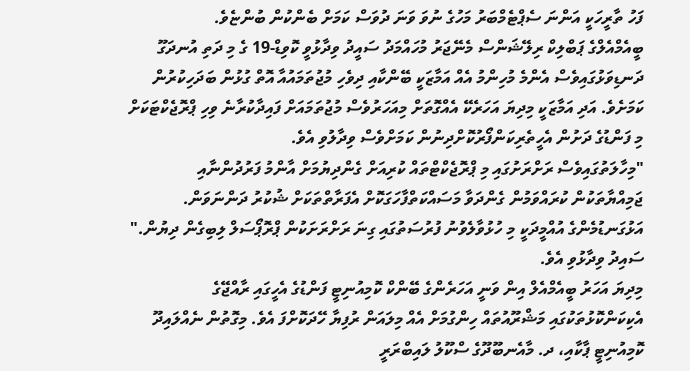ފަހު ތާރީހަކީ އަންނަ ސެޕްޓެމްބަރު މަހުގެ ނުވަ ވަނަ ދުވަސް ކަމަށް ބެންކުން ބުންޏެވެ.
ބީއެމްއެލްގެ ޕަބްލިކް ރިލޭޝަންސް މެނޭޖަރު މުހައްމަދު ސައީދު ވިދާޅުވީ ކޮވިޑް-19 ގެ މި ދަތި އުނދަގޫ ދަނޑިވަޅުގައިވެސް އެންމެ މުހިންމު އެއް އަމާޒަކީ ބޭންކާއި ދިވެހި މުޖުތަމައުއާ އޮތް ގުޅުން ބަދަހިކުރުން ކަމަށެވެ. އަދި އަމާޒަކީ މިދިޔަ އަހަރެކޭ އެއްގޮތަށް މިއަހަރުވެސް މުޖުތަމައަށް ފައިދާކުރާނެ ވިހި ޕްރޮޖެކްޓަކަށް މި ފަންޑުގެ ދަށުން އެހީތެރިކަންފޯރުކޮށްދިނުން ކަމަށްވެސް ވިދާލުވި އެވެ.
"މިހާލަތުގައިވެސް ރަށްރަށުގައި މި ޕްރޮޖެކްޓްތައް ކުރިއަށް ގެންދިޔުމަށް އާންމު ފަރުދުންނާއި ޖަމިއްޔާތަކުން ކުރައްވަމުން ގެންދަވާ މަސައްކަތްފާހަގަކޮށް އެފަރާތްތަކަށް ޝުކުރު ދަންނަވަން. އަޅުގަނޑުމެންގެ އުއްމީދަކީ މި ހުޅުވާލެވުނު ފުރުސަތުގައި ގިނަ ރަށްރަށަކުން ޕްރޮޕޯސަލް ލިބިގެން ދިޔުން." ސައިދު ވިދާޅުވި އެވެ.
މިދިޔަ އަހަރު ބީއެމްއެލް އިން ވަނީ އަހަރެންގެ ބޭންކް ކޮމިއުނިޓީ ފަންޑުގެ އެހީގައި ރާއްޖޭގެ އެކިކަންކޮޅުތަކުގައި މަޝްރޫއުތައް ހިންގުމަށް އެއް މިލައަން ރުފިޔާ ހޭދަކޮށްފަ އެވެ. މިގޮތުން ނެއްލައިދޫ ކޮމިއުނިޓީ ޕާކާއި، ދ. މާއެނބޫދޫގެ ސްކޫލު ލައިބްރަރީ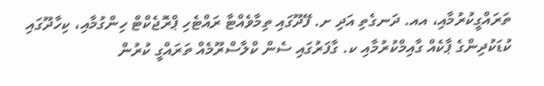ތަރައްގީކުރުމާއި، އއ. ދަނގެތި އަދި ށ. ފޭދޫގައި ތިމާވެއްޓާ ރައްޓެހި ޕްރޮޖެކްޓް ހިންގުމާއި، ކިހާދޫގައި ކުޑަކުދިންގެ ޕާކެއް ގާއިމްކުރުމާއި ކ. ގާފަރުގައި ސެން ކްލާސްރޫމެއް ތަރައްގީ ކުރުން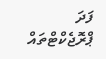ފަދަ ޕްރޮޖެކްޓްތައް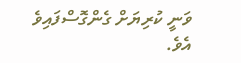ވަނީ ކުރިޔަށް ގެންގޮސްފައިވެ އެވެ.